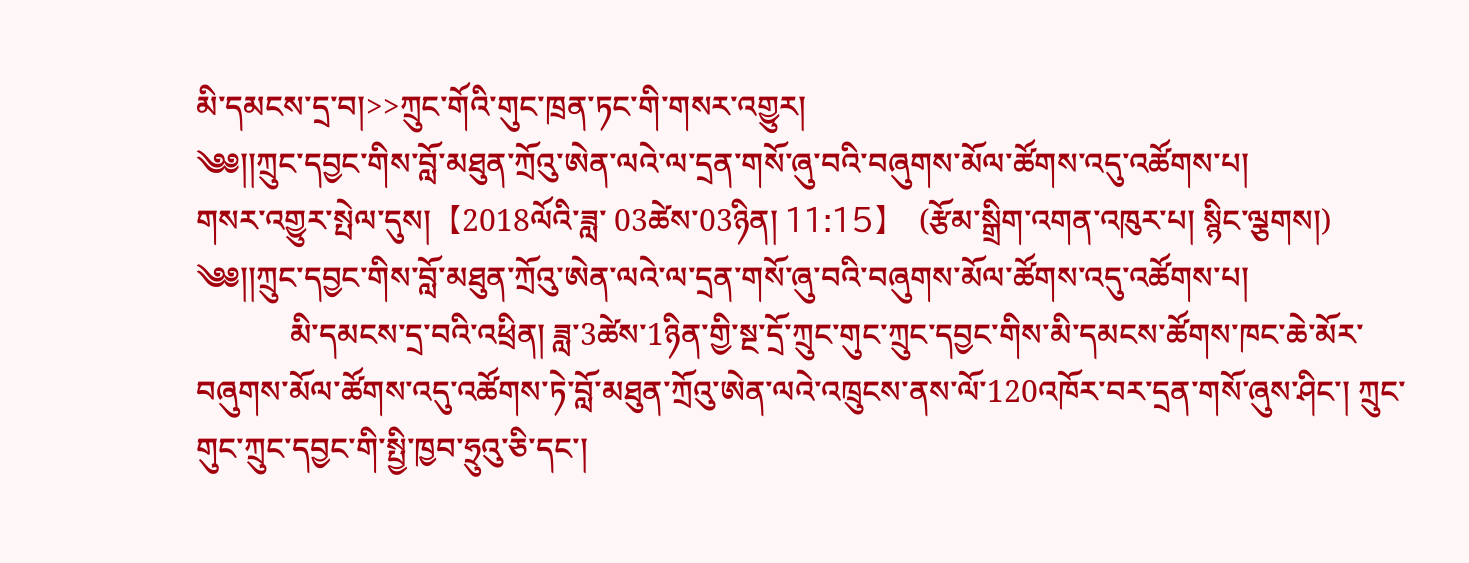མི་དམངས་དྲ་བ།>>ཀྲུང་གོའི་གུང་ཁྲན་ཏང་གི་གསར་འགྱུར།
༄༅།།ཀྲུང་དབྱང་གིས་བློ་མཐུན་ཀྲོའུ་ཨེན་ལའེ་ལ་དྲན་གསོ་ཞུ་བའི་བཞུགས་མོལ་ཚོགས་འདུ་འཚོགས་པ།
གསར་འགྱུར་སྤེལ་དུས།  【2018ལོའི་ཟླ་ 03ཚེས་03ཉིན། 11:15】   (རྩོམ་སྒྲིག་འགན་འཁུར་པ། སྙིང་ལྕགས།)
༄༅།།ཀྲུང་དབྱང་གིས་བློ་མཐུན་ཀྲོའུ་ཨེན་ལའེ་ལ་དྲན་གསོ་ཞུ་བའི་བཞུགས་མོལ་ཚོགས་འདུ་འཚོགས་པ།
            མི་དམངས་དྲ་བའི་འཕྲིན། ཟླ་3ཚེས་1ཉིན་གྱི་སྔ་དྲོ་ཀྲུང་གུང་ཀྲུང་དབྱང་གིས་མི་དམངས་ཚོགས་ཁང་ཆེ་མོར་བཞུགས་མོལ་ཚོགས་འདུ་འཚོགས་ཏེ་བློ་མཐུན་ཀྲོའུ་ཨེན་ལའེ་འཁྲུངས་ནས་ལོ་120འཁོར་བར་དྲན་གསོ་ཞུས་ཤིང་། ཀྲུང་གུང་ཀྲུང་དབྱང་གི་སྤྱི་ཁྱབ་ཧྲུའུ་ཅི་དང་།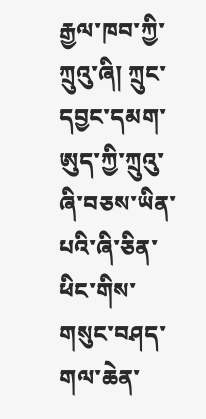རྒྱལ་ཁབ་ཀྱི་ཀྲུའུ་ཞི། ཀྲུང་དབྱང་དམག་ཨུད་ཀྱི་ཀྲུའུ་ཞི་བཅས་ཡིན་པའི་ཞི་ཅིན་ཕིང་གིས་གསུང་བཤད་གལ་ཆེན་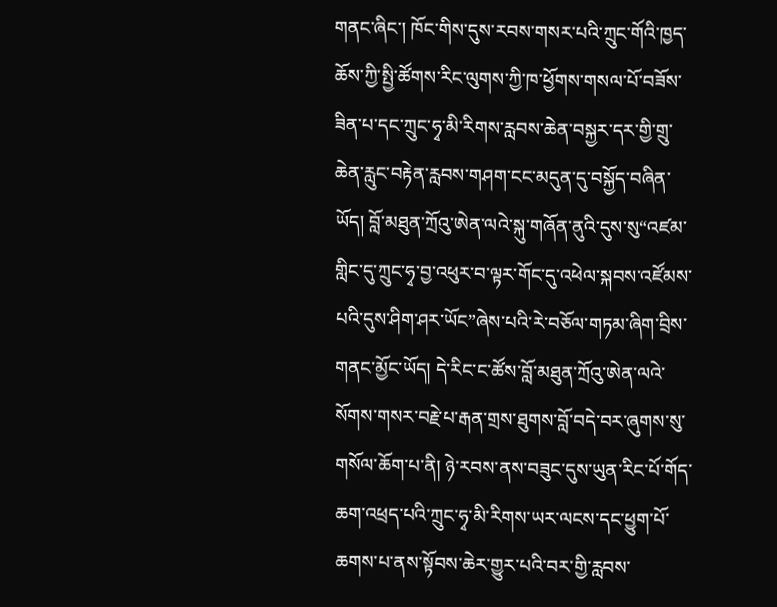གནང་ཞིང་། ཁོང་གིས་དུས་རབས་གསར་པའི་ཀྲུང་གོའི་ཁྱད་ཆོས་ཀྱི་སྤྱི་ཚོགས་རིང་ལུགས་ཀྱི་ཁ་ཕྱོགས་གསལ་པོ་བཟོས་ཟིན་པ་དང་ཀྲུང་ཧྭ་མི་རིགས་རླབས་ཆེན་བསྐྱར་དར་གྱི་གྲུ་ཆེན་རླུང་བརྟེན་རླབས་གཤག་ངང་མདུན་དུ་བསྐྱོད་བཞིན་ཡོད། བློ་མཐུན་ཀྲོའུ་ཨེན་ལའེ་སྐུ་གཞོན་ནུའི་དུས་སུ“འཛམ་གླིང་དུ་ཀྲུང་ཧྭ་བྱ་འཕུར་བ་ལྟར་གོང་དུ་འཕེལ་སྐབས་འཛོམས་པའི་དུས་ཤིག་ཤར་ཡོང”ཞེས་པའི་རེ་བཅོལ་གཏམ་ཞིག་བྲིས་གནང་མྱོང་ཡོད། དེ་རིང་ང་ཚོས་བློ་མཐུན་ཀྲོའུ་ཨེན་ལའེ་སོགས་གསར་བརྗེ་པ་རྒན་གྲས་ཐུགས་བློ་བདེ་བར་ཞུགས་སུ་གསོལ་ཆོག་པ་ནི། ཉེ་རབས་ནས་བཟུང་དུས་ཡུན་རིང་པོ་གོད་ཆག་འཕྲད་པའི་ཀྲུང་ཧྭ་མི་རིགས་ཡར་ལངས་དང་ཕྱུག་པོ་ཆགས་པ་ནས་སྟོབས་ཆེར་གྱུར་པའི་བར་གྱི་རླབས་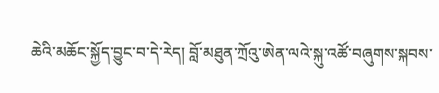ཆེའི་མཆོང་སྐྱོད་བྱུང་བ་དེ་རེད། བློ་མཐུན་ཀྲོའུ་ཨེན་ལའེ་སྐུ་འཚོ་བཞུགས་སྐབས་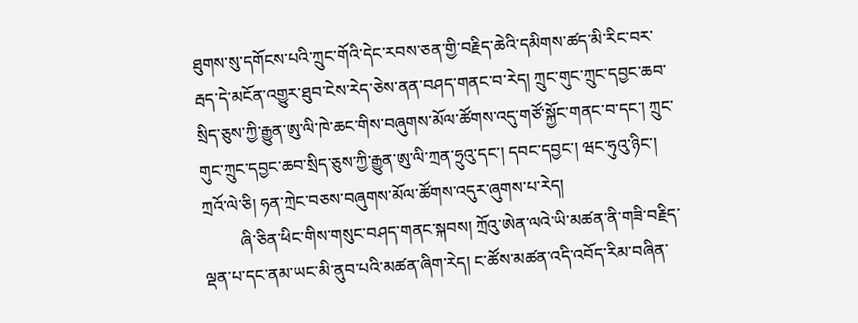ཐུགས་སུ་དགོངས་པའི་ཀྲུང་གོའི་དེང་རབས་ཅན་གྱི་བརྗིད་ཆེའི་དམིགས་ཚད་མི་རིང་བར་རྦད་དེ་མངོན་འགྱུར་ཐུབ་ངེས་རེད་ཅེས་ནན་བཤད་གནང་བ་རེད། ཀྲུང་གུང་ཀྲུང་དབྱང་ཆབ་སྲིད་ཅུས་ཀྱི་རྒྱུན་ཨུ་ལི་ཁེ་ཆང་གིས་བཞུགས་མོལ་ཚོགས་འདུ་གཙོ་སྐྱོང་གནང་བ་དང་། ཀྲུང་གུང་ཀྲུང་དབྱང་ཆབ་སྲིད་ཅུས་ཀྱི་རྒྱུན་ཨུ་ལི་ཀྲན་ཧྲུའུ་དང་། དབང་དབྱང་། ཝང་ཧུའུ་ཉིང་། ཀྲའོ་ལེ་ཅི། ཧན་ཀྲེང་བཅས་བཞུགས་མོལ་ཚོགས་འདུར་ཞུགས་པ་རེད།
         ཞི་ཅིན་ཕིང་གིས་གསུང་བཤད་གནང་སྐབས། ཀྲོའུ་ཨེན་ལའེ་ཡི་མཚན་ནི་གཟི་བརྗིད་ལྡན་པ་དང་ནམ་ཡང་མི་ནུབ་པའི་མཚན་ཞིག་རེད། ང་ཚོས་མཚན་འདི་འབོད་རིམ་བཞིན་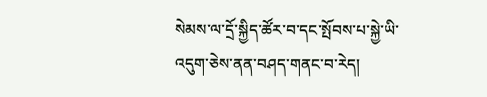སེམས་ལ་དྲོ་སྐྱིད་ཚོར་བ་དང་སྤོབས་པ་སྐྱེ་ཡི་འདུག་ཅེས་ནན་བཤད་གནང་བ་རེད།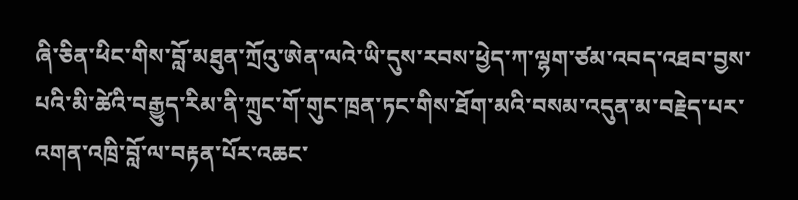ཞི་ཅིན་ཕིང་གིས་བློ་མཐུན་ཀྲོའུ་ཨེན་ལའེ་ཡི་དུས་རབས་ཕྱེད་ཀ་ལྷག་ཙམ་འབད་འཐབ་བྱས་པའི་མི་ཚེའི་བརྒྱུད་རིམ་ནི་ཀྲུང་གོ་གུང་ཁྲན་ཏང་གིས་ཐོག་མའི་བསམ་འདུན་མ་བརྗེད་པར་འགན་འཁྲི་བློ་ལ་བརྟན་པོར་འཆང་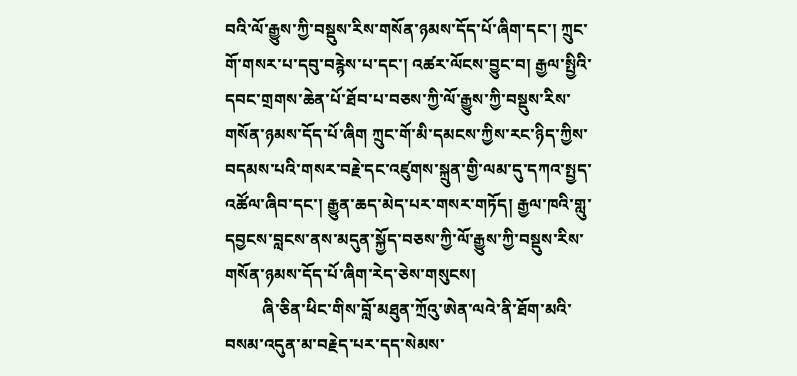བའི་ལོ་རྒྱུས་ཀྱི་བསྡུས་རིས་གསོན་ཉམས་དོད་པོ་ཞིག་དང་། ཀྲུང་གོ་གསར་པ་དབུ་བརྙེས་པ་དང་། འཚར་ལོངས་བྱུང་བ། རྒྱལ་སྤྱིའི་དབང་གྲགས་ཆེན་པོ་ཐོབ་པ་བཅས་ཀྱི་ལོ་རྒྱུས་ཀྱི་བསྡུས་རིས་གསོན་ཉམས་དོད་པོ་ཞིག ཀྲུང་གོ་མི་དམངས་ཀྱིས་རང་ཉིད་ཀྱིས་བདམས་པའི་གསར་བརྗེ་དང་འཛུགས་སྐྲུན་གྱི་ལམ་དུ་དཀའ་སྤྱད་འཚོལ་ཞིབ་དང་། རྒྱུན་ཆད་མེད་པར་གསར་གཏོད། རྒྱལ་ཁའི་གླུ་དབྱངས་བླངས་ནས་མདུན་སྐྱོད་བཅས་ཀྱི་ལོ་རྒྱུས་ཀྱི་བསྡུས་རིས་གསོན་ཉམས་དོད་པོ་ཞིག་རེད་ཅེས་གསུངས།
         ཞི་ཅིན་ཕིང་གིས་བློ་མཐུན་ཀྲོའུ་ཨེན་ལའེ་ནི་ཐོག་མའི་བསམ་འདུན་མ་བརྗེད་པར་དད་སེམས་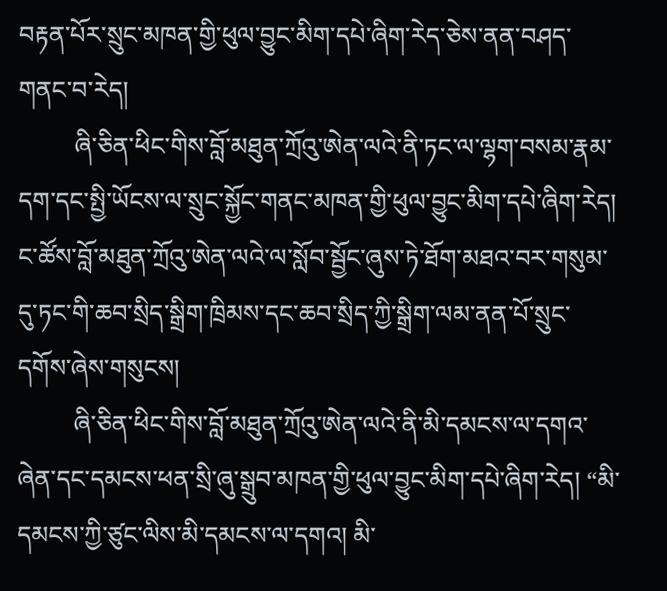བརྟན་པོར་སྲུང་མཁན་གྱི་ཕུལ་བྱུང་མིག་དཔེ་ཞིག་རེད་ཅེས་ནན་བཤད་གནང་བ་རེད།
         ཞི་ཅིན་ཕིང་གིས་བློ་མཐུན་ཀྲོའུ་ཨེན་ལའེ་ནི་ཏང་ལ་ལྷག་བསམ་རྣམ་དག་དང་སྤྱི་ཡོངས་ལ་སྲུང་སྐྱོང་གནང་མཁན་གྱི་ཕུལ་བྱུང་མིག་དཔེ་ཞིག་རེད། ང་ཚོས་བློ་མཐུན་ཀྲོའུ་ཨེན་ལའེ་ལ་སློབ་སྦྱོང་ཞུས་ཏེ་ཐོག་མཐའ་བར་གསུམ་དུ་ཏང་གི་ཆབ་སྲིད་སྒྲིག་ཁྲིམས་དང་ཆབ་སྲིད་ཀྱི་སྒྲིག་ལམ་ནན་པོ་སྲུང་དགོས་ཞེས་གསུངས།
         ཞི་ཅིན་ཕིང་གིས་བློ་མཐུན་ཀྲོའུ་ཨེན་ལའེ་ནི་མི་དམངས་ལ་དགའ་ཞེན་དང་དམངས་ཕན་སྲི་ཞུ་སྒྲུབ་མཁན་གྱི་ཕུལ་བྱུང་མིག་དཔེ་ཞིག་རེད། “མི་དམངས་ཀྱི་ཙུང་ལིས་མི་དམངས་ལ་དགའ། མི་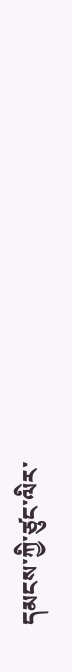དམངས་ཀྱི་ཙུང་ལིར་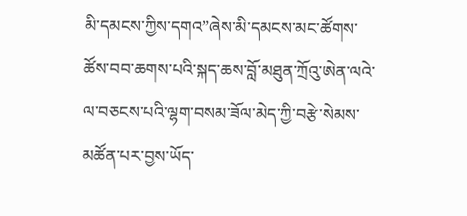མི་དམངས་ཀྱིས་དགའ”ཞེས་མི་དམངས་མང་ཚོགས་ཚོས་བབ་ཆགས་པའི་སྐད་ཆས་བློ་མཐུན་ཀྲོའུ་ཨེན་ལའེ་ལ་བཅངས་པའི་ལྷག་བསམ་ཟོལ་མེད་ཀྱི་བརྩེ་སེམས་མཚོན་པར་བྱས་ཡོད་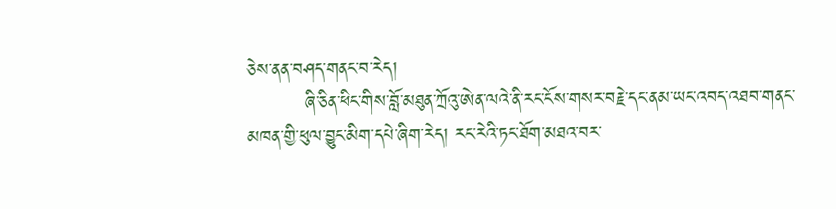ཅེས་ནན་བཤད་གནང་བ་རེད།
         ཞི་ཅིན་ཕིང་གིས་བློ་མཐུན་ཀྲོའུ་ཨེན་ལའེ་ནི་རང་ངོས་གསར་བརྗེ་དང་ནམ་ཡང་འབད་འཐབ་གནང་མཁན་གྱི་ཕུལ་བྱུང་མིག་དཔེ་ཞིག་རེད། རང་རེའི་ཏང་ཐོག་མཐའ་བར་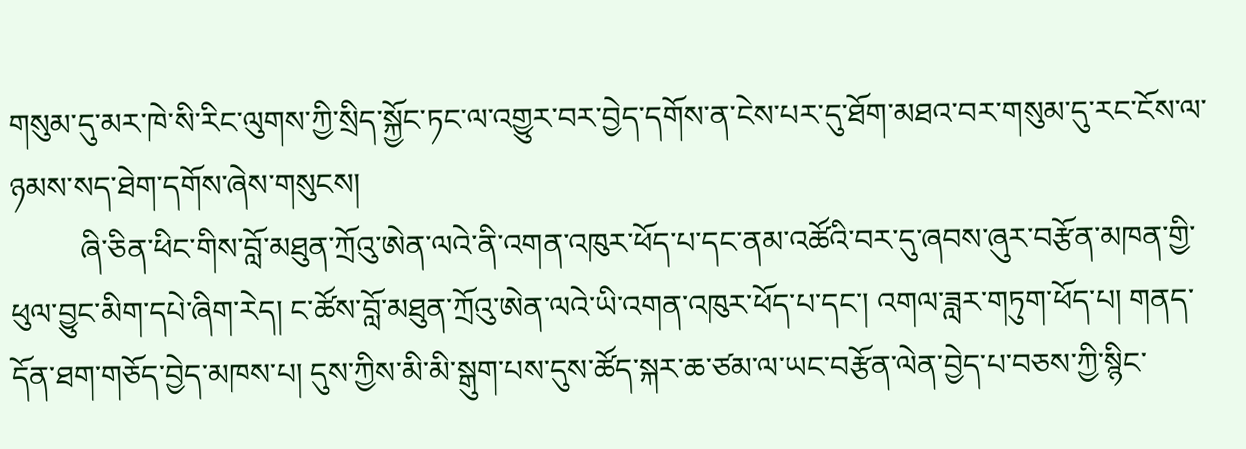གསུམ་དུ་མར་ཁེ་སི་རིང་ལུགས་ཀྱི་སྲིད་སྐྱོང་ཏང་ལ་འགྱུར་བར་བྱེད་དགོས་ན་ངེས་པར་དུ་ཐོག་མཐའ་བར་གསུམ་དུ་རང་ངོས་ལ་ཉམས་སད་ཐེག་དགོས་ཞེས་གསུངས།
         ཞི་ཅིན་ཕིང་གིས་བློ་མཐུན་ཀྲོའུ་ཨེན་ལའེ་ནི་འགན་འཁུར་ཕོད་པ་དང་ནམ་འཚོའི་བར་དུ་ཞབས་ཞུར་བརྩོན་མཁན་གྱི་ཕུལ་བྱུང་མིག་དཔེ་ཞིག་རེད། ང་ཚོས་བློ་མཐུན་ཀྲོའུ་ཨེན་ལའེ་ཡི་འགན་འཁུར་ཕོད་པ་དང་། འགལ་ཟླར་གཏུག་ཕོད་པ། གནད་དོན་ཐག་གཅོད་བྱེད་མཁས་པ། དུས་ཀྱིས་མི་མི་སྒུག་པས་དུས་ཚོད་སྐར་ཆ་ཙམ་ལ་ཡང་བརྩོན་ལེན་བྱེད་པ་བཅས་ཀྱི་སྙིང་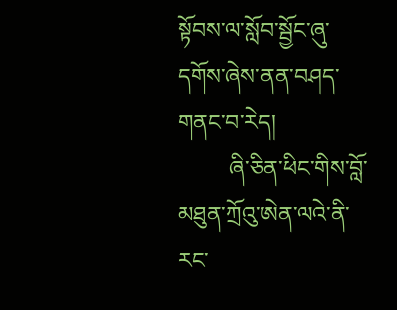སྟོབས་ལ་སློབ་སྦྱོང་ཞུ་དགོས་ཞེས་ནན་བཤད་གནང་བ་རེད།
         ཞི་ཅིན་ཕིང་གིས་བློ་མཐུན་ཀྲོའུ་ཨེན་ལའེ་ནི་རང་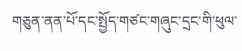གཅུན་ནན་པོ་དང་སྤྱོད་གཙང་གཞུང་དྲང་གི་ཕུལ་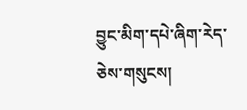བྱུང་མིག་དཔེ་ཞིག་རེད་ཅེས་གསུངས།